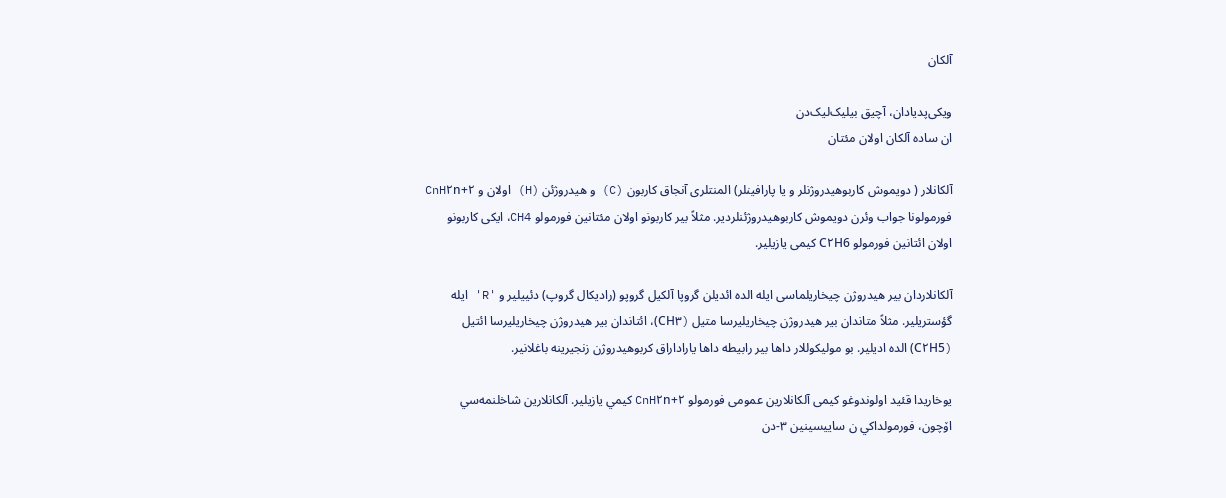آلکان

ویکی‌پدیادان، آچیق بیلیک‌لیک‌دن
ان ساده آلکان اولان مئتان

آلکانلار ( دویموش کاربوهیدروژنلر و یا پارافینلر) المنتلری آنجاق کاربون (C) و هیدروژئن (H) اولان و CnH۲n+۲ فورمولونا جواب وئرن دویموش کاربوهیدروژئنلردیر. مثلاً بیر کاربونو اولان مئتانین فورمولو CH4، ایکی کاربونو اولان ائتانین فورمولو C۲H6 کیمی یازیلیر.

آلکانلاردان بیر هیدروژن چیخاریلماسی ایله الده ائدیلن گروپا آلکیل گروپو (رادیکال گروپ) دئییلیر و 'R' ایله گؤستریلیر. مثلاً متاندان بیر هیدروژن چیخاریلیرسا متیل (CH۳)، ائتاندان بیر هیدروژن چیخاریلیرسا ائتیل (C۲H5) الده اديلير. بو موليکوللار داها بير رابيطه داها ياراداراق کربوهيدروژن زنجيرينه باغلانير.

یوخاریدا قئید اولوندوغو کیمی آلکانلارین عمومی فورمولو CnH۲n+۲ کيمي يازيلير. آلکانلارين شاخلنمه‌سي اۆچون، فورمولداکي ن ساييسينين ۳-دن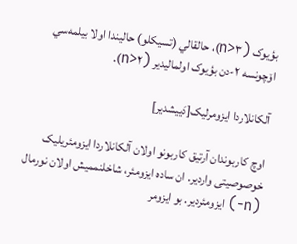بؤيوک (n>۳)، حالقالي (تسيکلو) حاليندا اولا بيلمه‌سي اۆچونسه ۲-دن بؤيوک اولماليدير (n>۲).

آلکانلاردا ایزومرلیک[دَییشدیر]

اوچ کاربوندان آرتیق کاربونو اولان آلکانلاردا ایزومئریلیک خوصوصیتی واردیر. ان ساده ایزومئر، شاخلنممیش اولان نورمال (n-) ایزومئردیر. بو ایزومر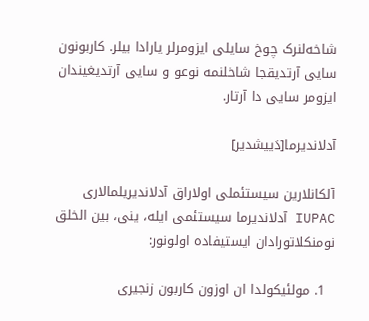شاخه‌لنرک چوخ سایلی ایزومرلر یارادا بیلر. کاربونون سایی آرتدیقجا شاخلنمه نوعو و سایی آرتدیغیندان ایزومر سایی دا آرتار.

آدلاندیرما[دَییشدیر]

آلکانلارین سیستئملی اولاراق آدلاندیریلمالاری IUPAC آدلاندیرما سیستئمی ایله، ینی، بین الخلق نومنکلاتورادان ایستیفاده اولونور:

  1. مولئیکولدا ان اوزون کاربون زنجیری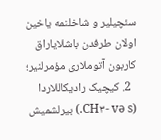سئچیلیر و شاخلنمه یاخین اولان طرفدن باشلایاراق کاربون آتوملاری مؤمرلنیر؛
  2. کیچیک رادیکاللاردا (CH۳- və s.) بيرلشميش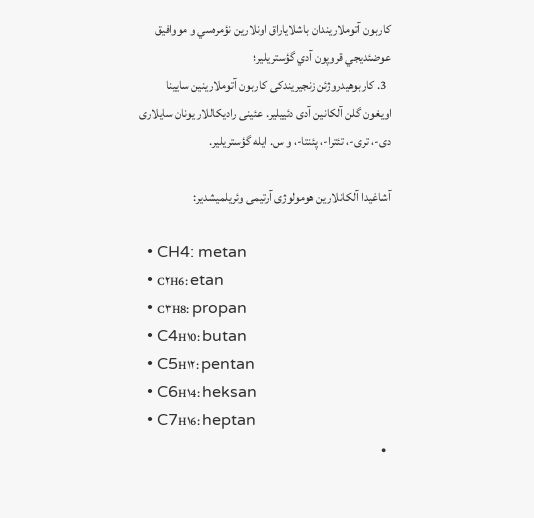کاربون آتوملاريندان باشلاياراق اونلارين نؤمره‌سي و مووافيق عوضئديجي قروپون آدي گؤستريلير؛
  3. کاربوهیدروژئن زنجیریندکی کاربون آتوملارینین سایینا اویغون گلن آلکانین آدی دئییلیر. عئینی رادیکاللار یونان سایلاری دی-، تری-، تئترا-، پئنتا-، و س. ایله گؤستریلیر.

آشاغیدا آلکانلارین هومولوژی آرتیمی وئریلمیشدیر:

  • CH4: metan
  • C۲H6: etan
  • C۳H8: propan
  • C4H۱0: butan
  • C5H۱۲: pentan
  • C6H۱4: heksan
  • C7H۱6: heptan
  •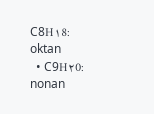C8H۱8: oktan
  • C9H۲0: nonan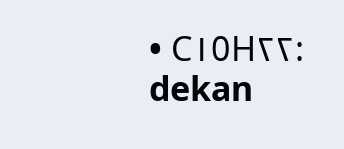• C۱0H۲۲: dekan